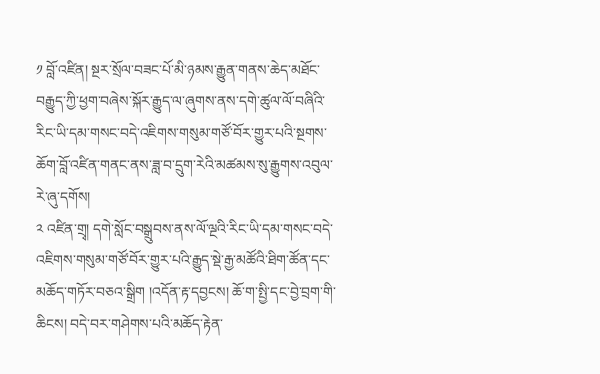༡ བློ་འཛིན། སྔར་སྲོལ་བཟང་པོ་མི་ཉམས་རྒྱུན་གནས་ཆེད་མཐོང་བརྒྱུད་ཀྱི་ཕྱག་བཞེས་སྐོར་རྒྱུད་ལ་ཞུགས་ནས་དགེ་ཚུལ་ལོ་བཞིའི་རིང་ཡི་དམ་གསང་བདེ་འཇིགས་གསུམ་གཙོ་བོར་གྱུར་པའི་སྔགས་ཆོག་བློ་འཛིན་གནང་ནས་ཟླ་བ་དྲུག་རེའི་མཚམས་སུ་རྒྱུགས་འབུལ་རེ་ཞུ་དགོས།
༢ འཛིན་གྲྭ། དགེ་སློང་བསྒྲུབས་ནས་ལོ་ལྔའི་རིང་ཡི་དམ་གསང་བདེ་འཇིགས་གསུམ་གཙོ་བོར་གྱུར་པའི་རྒྱུད་སྡེ་རྒྱ་མཚོའི་ཐིག་ཚོན་དང་མཆོད་གཏོར་བཅའ་སྒྲིག །འདོན་རྟ་དབྱངས། ཆོ་ག་སྤྱི་དང་བྱེ་བྲག་གི་ཆིངས། བདེ་བར་གཤེགས་པའི་མཆོད་རྟེན་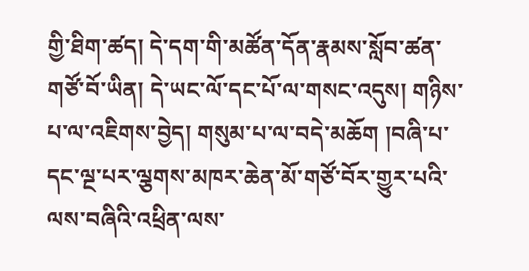གྱི་ཐིག་ཚད། དེ་དག་གི་མཚོན་དོན་རྣམས་སློབ་ཚན་གཙོ་བོ་ཡིན། དེ་ཡང་ལོ་དང་པོ་ལ་གསང་འདུས། གཉིས་པ་ལ་འཇིགས་བྱེད། གསུམ་པ་ལ་བདེ་མཆོག །བཞི་པ་དང་ལྔ་པར་ལྕགས་མཁར་ཆེན་མོ་གཙོ་བོར་གྱུར་པའི་ལས་བཞིའི་འཕྲིན་ལས་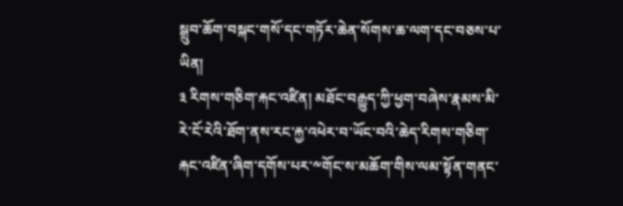སྒྲུབ་ཆོག་བསྐང་གསོ་དང་གཏོར་ཆེན་སོགས་ཆ་ལག་དང་བཅས་པ་ཡིན།
༣ རིགས་གཅིག་རྐང་འཛིན། མཐོང་བརྒྱུད་ཀྱི་ཕྱག་བཞེས་རྣམས་མི་རེ་ངོ་རེའི་ཐོག་ནས་རང་རྐྱ་འཕེར་བ་ཡོང་བའི་ཆེད་རིགས་གཅིག་རྐང་འཛིན་ཞིག་དགོས་པར་༸གོང་ས་མཆོག་གིས་ལམ་སྟོན་གནང་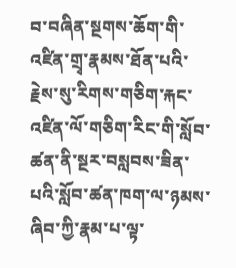བ་བཞིན་སྔགས་ཆོག་གི་འཛིན་གྲྭ་རྣམས་ཐོན་པའི་རྗེས་སུ་རིགས་གཅིག་རྐང་འཛིན་ལོ་གཅིག་རིང་གི་སློབ་ཚན་ནི་སྔར་བསླབས་ཟིན་པའི་སློབ་ཚན་ཁག་ལ་ཉམས་ཞིབ་ཀྱི་རྣམ་པ་ལྟ་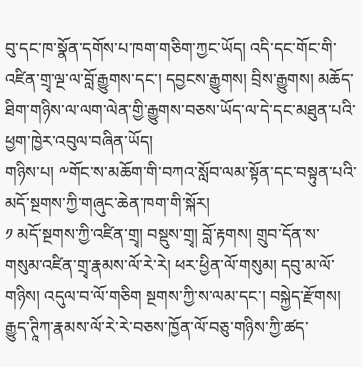བུ་དང་ཁ་སྣོན་དགོས་པ་ཁག་གཅིག་ཀྱང་ཡོད། འདི་དང་གོང་གི་འཛིན་གྲྭ་ལྔ་ལ་བློ་རྒྱུགས་དང་། དབྱངས་རྒྱུགས། བྲིས་རྒྱུགས། མཆོད་ཐིག་གཉིས་ལ་ལག་ལེན་གྱི་རྒྱུགས་བཅས་ཡོད་ལ་དེ་དང་མཐུན་པའི་ཕྱག་ཁྱེར་འབུལ་བཞིན་ཡོད།
གཉིས་པ། ༸གོང་ས་མཆོག་གི་བཀའ་སློབ་ལམ་སྟོན་དང་བསྟུན་པའི་མདོ་སྔགས་ཀྱི་གཞུང་ཆེན་ཁག་གི་སྐོར།
༡ མདོ་སྔགས་ཀྱི་འཛིན་གྲྭ། བསྡུས་གྲྭ། བློ་རྟགས། གྲུབ་དོན་ས་གསུམ་འཛིན་གྲྭ་རྣམས་ལོ་རེ་རེ། ཕར་ཕྱིན་ལོ་གསུམ། དབུ་མ་ལོ་གཉིས། འདུལ་བ་ལོ་གཅིག སྔགས་ཀྱི་ས་ལམ་དང་། བསྐྱེད་རྫོགས། རྒྱུད་ཊཱིཀ་རྣམས་ལོ་རེ་རེ་བཅས་ཁྱོན་ལོ་བཅུ་གཉིས་ཀྱི་ཚད་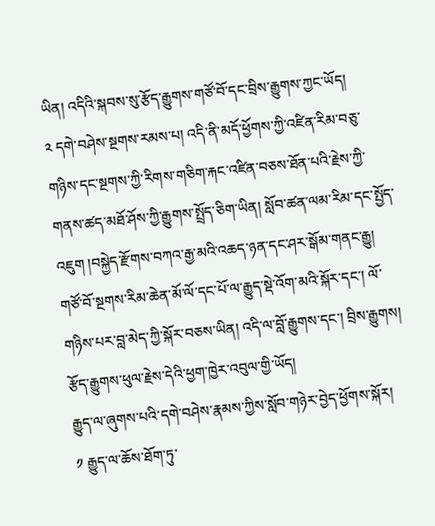ཡིན། འདིའི་སྐབས་སུ་རྩོད་རྒྱུགས་གཙོ་བོ་དང་བྲིས་རྒྱུགས་ཀྱང་ཡོད།
༢ དགེ་བཤེས་སྔགས་རམས་པ། འདི་ནི་མདོ་ཕྱོགས་ཀྱི་འཛིན་རིམ་བཅུ་གཉིས་དང་སྔགས་ཀྱི་རིགས་གཅིག་རྐང་འཛིན་བཅས་ཐོན་པའི་རྗེས་ཀྱི་གནས་ཚད་མཐོ་ཤོས་ཀྱི་རྒྱུགས་སྤྲོད་ཅིག་ཡིན། སློབ་ཚན་ལམ་རིམ་དང་སྤྱོད་འཇུག །བསྐྱེད་རྫོགས་བཀའ་རྒྱ་མའི་འཆད་ཉན་དང་ཤར་སྒོམ་གནང་རྒྱུ། གཙོ་བོ་སྔགས་རིམ་ཆེན་མོ་ལོ་དང་པོ་ལ་རྒྱུད་སྡེ་འོག་མའི་སྐོར་དང་། ལོ་གཉིས་པར་བླ་མེད་ཀྱི་སྐོར་བཅས་ཡིན། འདི་ལ་བློ་རྒྱུགས་དང་། བྲིས་རྒྱུགས། རྩོད་རྒྱུགས་ཕུལ་རྗེས་དེའི་ཕྱག་ཁྱེར་འབུལ་གྱི་ཡོད།
རྒྱུད་ལ་ཞུགས་པའི་དགེ་བཤེས་རྣམས་ཀྱིས་སློབ་གཉེར་བྱེད་ཕྱོགས་སྐོར།
༡ རྒྱུད་ལ་ཆོས་ཐོག་ཏུ་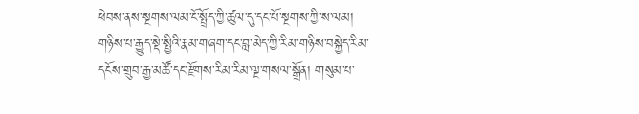ཕེབས་ནས་སྔགས་ལམ་ངོ་སྤྲོད་ཀྱི་ཚུལ་དུ་དང་པོ་སྔགས་ཀྱི་ས་ལམ། གཉིས་པ་རྒྱུད་སྡེ་སྤྱིའི་རྣམ་གཞག་དང་བླ་མེད་ཀྱི་རིམ་གཉིས་བསྐྱེད་རིམ་དངོས་གྲུབ་རྒྱ་མཚོ་དང་རྫོགས་རིམ་རིམ་ལྔ་གསལ་སྒྲོན། གསུམ་པ་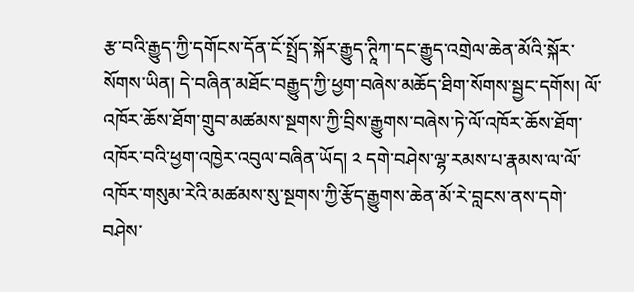རྩ་བའི་རྒྱུད་ཀྱི་དགོངས་དོན་ངོ་སྤྲོད་སྐོར་རྒྱུད་ཊཱིཀ་དང་རྒྱུད་འགྲེལ་ཆེན་མོའི་སྐོར་སོགས་ཡིན། དེ་བཞིན་མཐོང་བརྒྱུད་ཀྱི་ཕྱག་བཞེས་མཆོད་ཐིག་སོགས་སྦྱང་དགོས། ལོ་འཁོར་ཆོས་ཐོག་གྲུབ་མཚམས་སྔགས་ཀྱི་བྲིས་རྒྱུགས་བཞེས་ཏེ་ལོ་འཁོར་ཆོས་ཐོག་འཁོར་བའི་ཕྱག་འཁྱེར་འབུལ་བཞིན་ཡོད། ༢ དགེ་བཤེས་ལྷ་རམས་པ་རྣམས་ལ་ལོ་འཁོར་གསུམ་རེའི་མཚམས་སུ་སྔགས་ཀྱི་རྩོད་རྒྱུགས་ཆེན་མོ་རེ་བླངས་ནས་དགེ་བཤེས་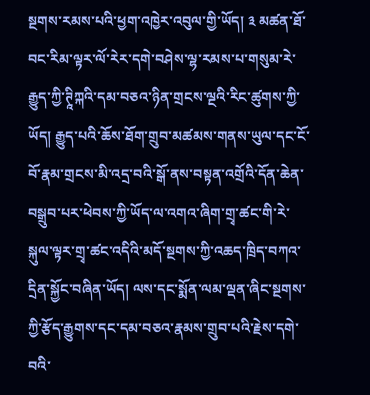སྔགས་རམས་པའི་ཕྱག་འཁྱེར་འབུལ་གྱི་ཡོད། ༣ མཚན་ཐོ་བང་རིམ་ལྟར་ལོ་རེར་དགེ་བཤེས་ལྷ་རམས་པ་གསུམ་རེ་རྒྱུད་ཀྱི་ཊཱིཀྐའི་དམ་བཅའ་ཉིན་གྲངས་ལྔའི་རིང་ཚུགས་ཀྱི་ཡོད། རྒྱུད་པའི་ཆོས་ཐོག་གྲུབ་མཚམས་གནས་ཡུལ་དང་ངོ་བོ་རྣམ་གྲངས་མི་འདྲ་བའི་སྒོ་ནས་བསྟན་འགྲོའི་དོན་ཆེན་བསྒྲུབ་པར་ཕེབས་ཀྱི་ཡོད་ལ་འགའ་ཞིག་གྲྭ་ཚང་གི་རེ་སྐུལ་ལྟར་གྲྭ་ཚང་འདིའི་མདོ་སྔགས་ཀྱི་འཆད་ཁྲིད་བཀའ་དྲིན་སྐྱོང་བཞིན་ཡོད། ལས་དང་སྨོན་ལམ་ལྡན་ཞིང་སྔགས་ཀྱི་རྩོད་རྒྱུགས་དང་དམ་བཅའ་རྣམས་གྲུབ་པའི་རྗེས་དགེ་བའི་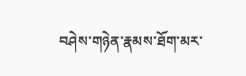བཤེས་གཉེན་རྣམས་ཐོག་མར་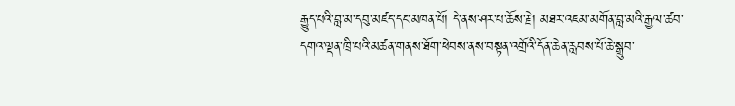རྒྱུད་པའི་བླ་མ་དབུ་མཛད་དང་མཁན་པོ། དེ་ནས་ཤར་པ་ཆོས་རྗེ། མཐར་འཇམ་མགོན་བླ་མའི་རྒྱལ་ཚབ་དགའ་ལྡན་ཁྲི་པའི་མཚན་གནས་ཐོག་ཕེབས་ནས་བསྟན་འགྲོའི་དོན་ཆེན་རླབས་པོ་ཆེ་སྒྲུབ་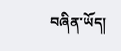བཞིན་ཡོད།